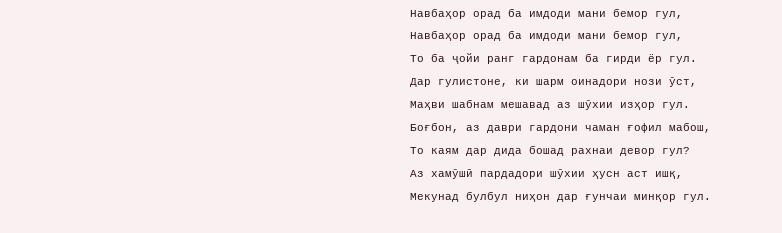Навбаҳор орад ба имдоди мани бемор гул,
Навбаҳор орад ба имдоди мани бемор гул,
То ба ҷойи ранг гардонам ба гирди ёр гул.
Дар гулистоне, ки шарм оинадори нози ӯст,
Маҳви шабнам мешавад аз шӯхии изҳор гул.
Боғбон, аз даври гардони чаман ғофил мабош,
То каям дар дида бошад рахнаи девор гул?
Аз хамӯшӣ пардадори шӯхии ҳусн аст ишқ,
Мекунад булбул ниҳон дар ғунчаи минқор гул.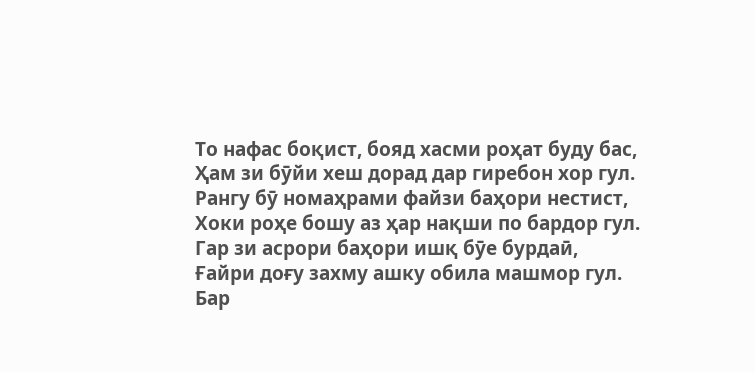То нафас боқист, бояд хасми роҳат буду бас,
Ҳам зи бӯйи хеш дорад дар гиребон хор гул.
Рангу бӯ номаҳрами файзи баҳори нестист,
Хоки роҳе бошу аз ҳар нақши по бардор гул.
Гар зи асрори баҳори ишқ бӯе бурдаӣ,
Ғайри доғу захму ашку обила машмор гул.
Бар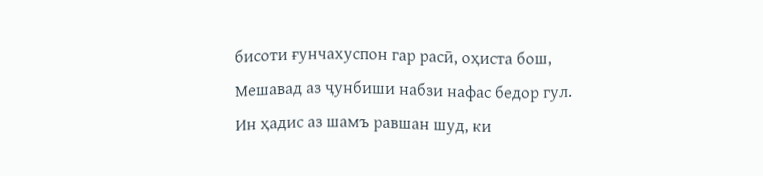бисоти ғунчахуспон гар расӣ, оҳиста бош,
Мешавад аз ҷунбиши набзи нафас бедор гул.
Ин ҳадис аз шамъ равшан шуд, ки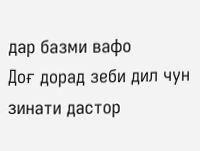дар базми вафо
Доғ дорад зеби дил чун зинати дастор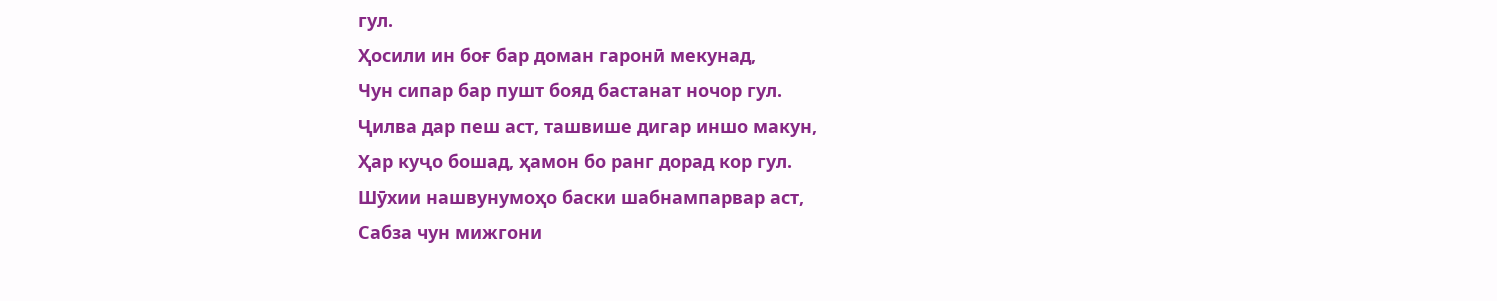гул.
Ҳосили ин боғ бар доман гаронӣ мекунад,
Чун сипар бар пушт бояд бастанат ночор гул.
Ҷилва дар пеш аст, ташвише дигар иншо макун,
Ҳар куҷо бошад, ҳамон бо ранг дорад кор гул.
Шӯхии нашвунумоҳо баски шабнампарвар аст,
Сабза чун мижгони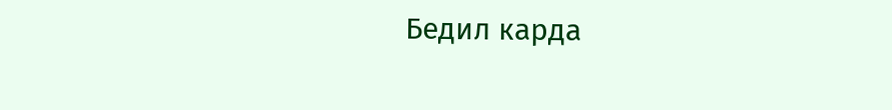Бедил карда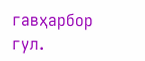гавҳарбор гул.